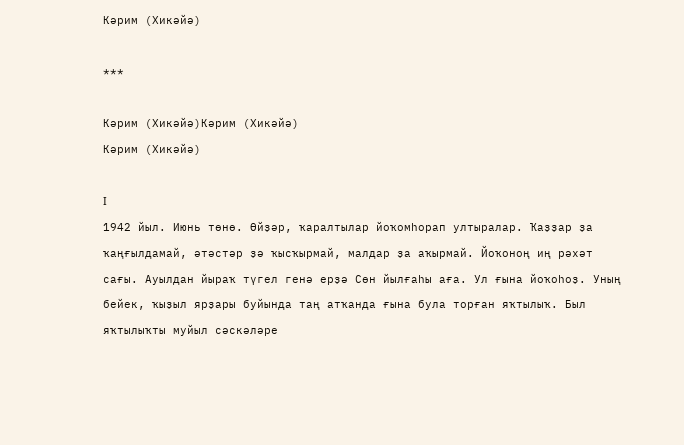Кәрим (Хикәйә)

***

Кәрим (Хикәйә)Кәрим (Хикәйә)
Кәрим (Хикәйә)

I
1942 йыл. Июнь төнө. Өйҙәр, ҡаралтылар йоҡомһорап ултыралар. Ҡаҙҙар ҙа ҡаңғылдамай, әтәстәр ҙә ҡысҡырмай, малдар ҙа аҡырмай. Йоҡоноң иң рәхәт сағы. Ауылдан йыраҡ түгел генә ерҙә Сөн йылғаһы аға. Ул ғына йоҡоһоҙ. Уның бейек, ҡыҙыл ярҙары буйында таң атҡанда ғына була торған яҡтылыҡ. Был яҡтылыҡты муйыл сәскәләре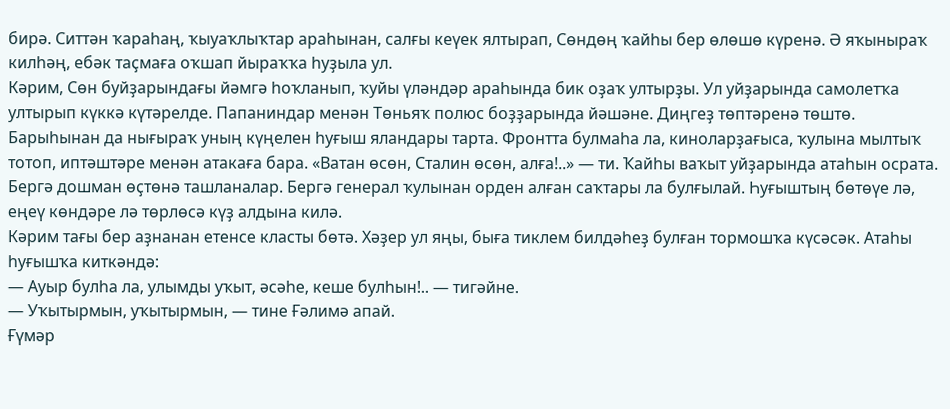бирә. Ситтән ҡараһаң, ҡыуаҡлыҡтар араһынан, салғы кеүек ялтырап, Сөндөң ҡайһы бер өлөшө күренә. Ә яҡыныраҡ килһәң, ебәк таҫмаға оҡшап йыраҡҡа һуҙыла ул.
Кәрим, Сөн буйҙарындағы йәмгә һоҡланып, ҡуйы үләндәр араһында бик оҙаҡ ултырҙы. Ул уйҙарында самолетҡа ултырып күккә күтәрелде. Папаниндар менән Төньяҡ полюс боҙҙарында йәшәне. Диңгеҙ төптәренә төштө. Барыһынан да нығыраҡ уның күңелен һуғыш яландары тарта. Фронтта булмаһа ла, киноларҙағыса, ҡулына мылтыҡ тотоп, иптәштәре менән атакаға бара. «Ватан өсөн, Сталин өсөн, алға!..» — ти. Ҡайһы ваҡыт уйҙарында атаһын осрата. Бергә дошман өҫтөнә ташланалар. Бергә генерал ҡулынан орден алған саҡтары ла булғылай. Һуғыштың бөтөүе лә, еңеү көндәре лә төрлөсә күҙ алдына килә.
Кәрим тағы бер аҙнанан етенсе класты бөтә. Хәҙер ул яңы, быға тиклем билдәһеҙ булған тормошҡа күсәсәк. Атаһы һуғышҡа киткәндә:
— Ауыр булһа ла, улымды уҡыт, әсәһе, кеше булһын!.. — тигәйне.
— Уҡытырмын, уҡытырмын, — тине Ғәлимә апай.
Ғүмәр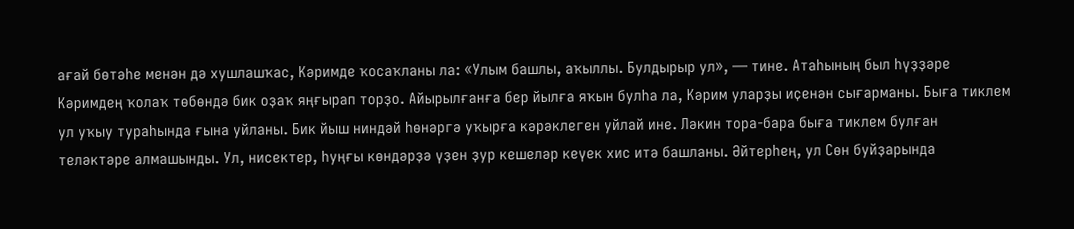ағай бөтәһе менән дә хушлашҡас, Кәримде ҡосаҡланы ла: «Улым башлы, аҡыллы. Булдырыр ул», — тине. Атаһының был һүҙҙәре Кәримдең ҡолаҡ төбөндә бик оҙаҡ яңғырап торҙо. Айырылғанға бер йылға яҡын булһа ла, Кәрим уларҙы иҫенән сығарманы. Быға тиклем ул уҡыу тураһында ғына уйланы. Бик йыш ниндәй һөнәргә уҡырға кәрәклеген уйлай ине. Ләкин тора-бара быға тиклем булған теләктәре алмашынды. Ул, нисектер, һуңғы көндәрҙә үҙен ҙур кешеләр кеүек хис итә башланы. Әйтерһең, ул Сөн буйҙарында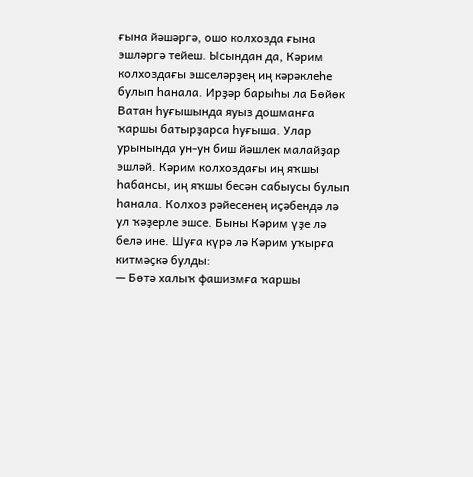ғына йәшәргә, ошо колхозда ғына эшләргә тейеш. Ысындан да, Кәрим колхоздағы эшселәрҙең иң кәрәклеһе булып һанала. Ирҙәр барыһы ла Бөйөк Ватан һуғышында яуыз дошманға ҡаршы батырҙарса һуғыша. Улар урынында ун-ун биш йәшлек малайҙар эшләй. Кәрим колхоздағы иң яҡшы һабансы, иң яҡшы бесән сабыусы булып һанала. Колхоз рәйесенең иҫәбендә лә ул ҡәҙерле эшсе. Быны Кәрим үҙе лә белә ине. Шуға күрә лә Кәрим уҡырға китмәҫкә булды:
— Бөтә халыҡ фашизмға ҡаршы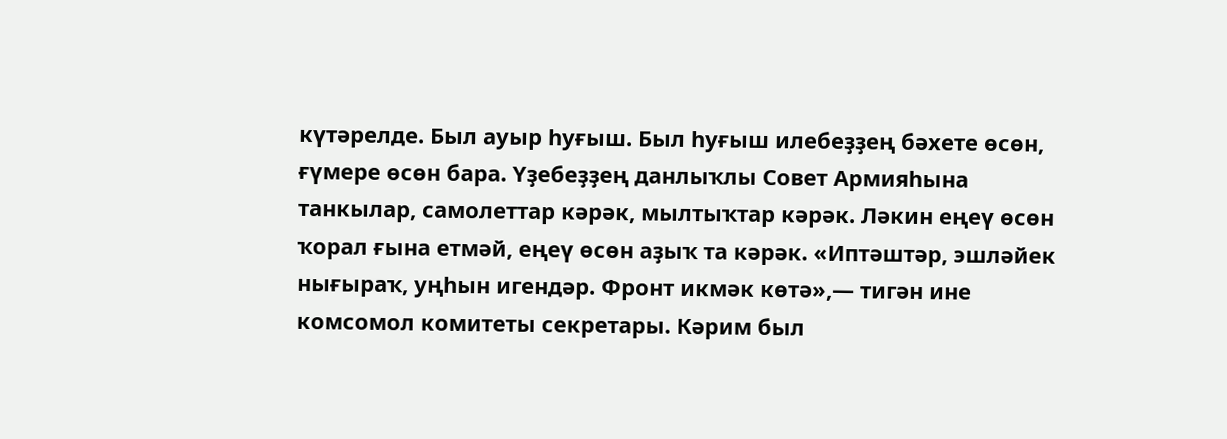күтәрелде. Был ауыр һуғыш. Был һуғыш илебеҙҙең бәхете өсөн, ғүмере өсөн бара. Үҙебеҙҙең данлыҡлы Совет Армияһына танкылар, самолеттар кәрәк, мылтыҡтар кәрәк. Ләкин еңеү өсөн ҡорал ғына етмәй, еңеү өсөн аҙыҡ та кәрәк. «Иптәштәр, эшләйек нығыраҡ, уңһын игендәр. Фронт икмәк көтә»,— тигән ине комсомол комитеты секретары. Кәрим был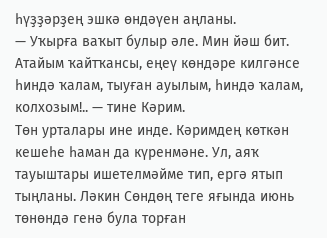һүҙҙәрҙең эшкә өндәүен аңланы.
— Уҡырға ваҡыт булыр әле. Мин йәш бит. Атайым ҡайтҡансы, еңеү көндәре килгәнсе һиндә ҡалам, тыуған ауылым, һиндә ҡалам, колхозым!.. — тине Кәрим.
Төн урталары ине инде. Кәримдең көткән кешеһе һаман да күренмәне. Ул, аяҡ тауыштары ишетелмәйме тип, ергә ятып тыңланы. Ләкин Сөндөң теге яғында июнь төнөндә генә була торған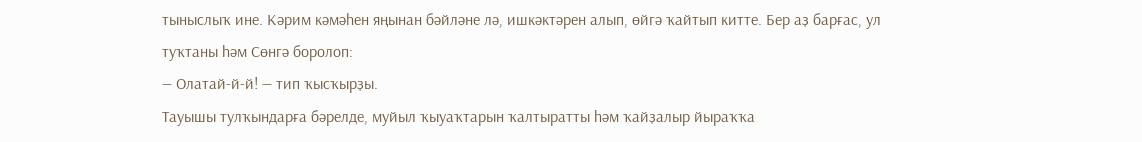тыныслыҡ ине. Кәрим кәмәһен яңынан бәйләне лә, ишкәктәрен алып, өйгә ҡайтып китте. Бер аҙ барғас, ул туҡтаны һәм Сөнгә боролоп:
— Олатай-й-й! — тип ҡысҡырҙы.
Тауышы тулҡындарға бәрелде, муйыл ҡыуаҡтарын ҡалтыратты һәм ҡайҙалыр йыраҡҡа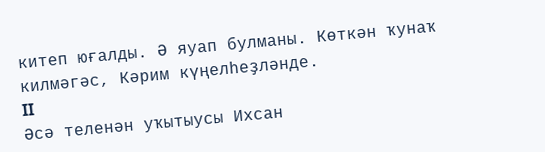китеп юғалды. Ә яуап булманы. Көткән ҡунаҡ килмәгәс, Кәрим күңелһеҙләнде.
II
Әсә теленән уҡытыусы Ихсан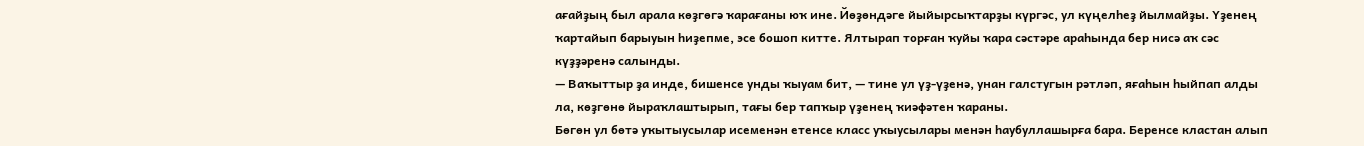ағайҙың был арала көҙгөгә ҡарағаны юҡ ине. Йөҙөндәге йыйырсыҡтарҙы күргәс, ул күңелһеҙ йылмайҙы. Үҙенең ҡартайып барыуын һиҙепме, эсе бошоп китте. Ялтырап торған ҡуйы ҡара сәстәре араһында бер нисә аҡ сәс күҙҙәренә салынды.
— Ваҡыттыр ҙа инде, бишенсе унды ҡыуам бит, — тине ул үҙ-үҙенә, унан галстугын рәтләп, яғаһын һыйпап алды ла, көҙгөнө йыраҡлаштырып, тағы бер тапҡыр үҙенең ҡиәфәтен ҡараны.
Бөгөн ул бөтә уҡытыусылар исеменән етенсе класс уҡыусылары менән һаубуллашырға бара. Беренсе кластан алып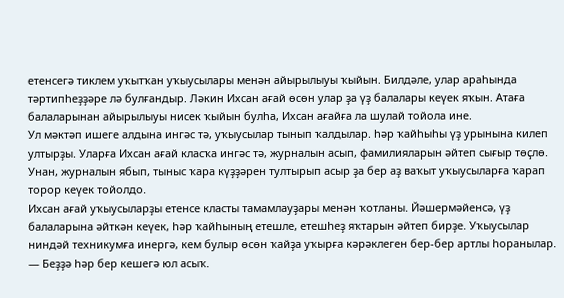етенсегә тиклем уҡытҡан уҡыусылары менән айырылыуы ҡыйын. Билдәле, улар араһында тәртипһеҙҙәре лә булғандыр. Ләкин Ихсан ағай өсөн улар ҙа үҙ балалары кеүек яҡын. Атаға балаларынан айырылыуы нисек ҡыйын булһа, Ихсан ағайға ла шулай тойола ине.
Ул мәктәп ишеге алдына ингәс тә, уҡыусылар тынып ҡалдылар. һәр ҡайһыһы үҙ урынына килеп ултырҙы. Уларға Ихсан ағай класҡа ингәс тә, журналын асып, фамилияларын әйтеп сығыр төҫлө. Унан, журналын ябып, тыныс ҡара күҙҙәрен тултырып асыр ҙа бер аҙ ваҡыт уҡыусыларға ҡарап торор кеүек тойолдо.
Ихсан ағай уҡыусыларҙы етенсе класты тамамлауҙары менән ҡотланы. Йәшермәйенсә, үҙ балаларына әйткән кеүек, һәр ҡайһының етешле, етешһеҙ яҡтарын әйтеп бирҙе. Уҡыусылар ниндәй техникумға инергә, кем булыр өсөн ҡайҙа уҡырға кәрәклеген бер-бер артлы һоранылар.
— Беҙҙә һәр бер кешегә юл асыҡ.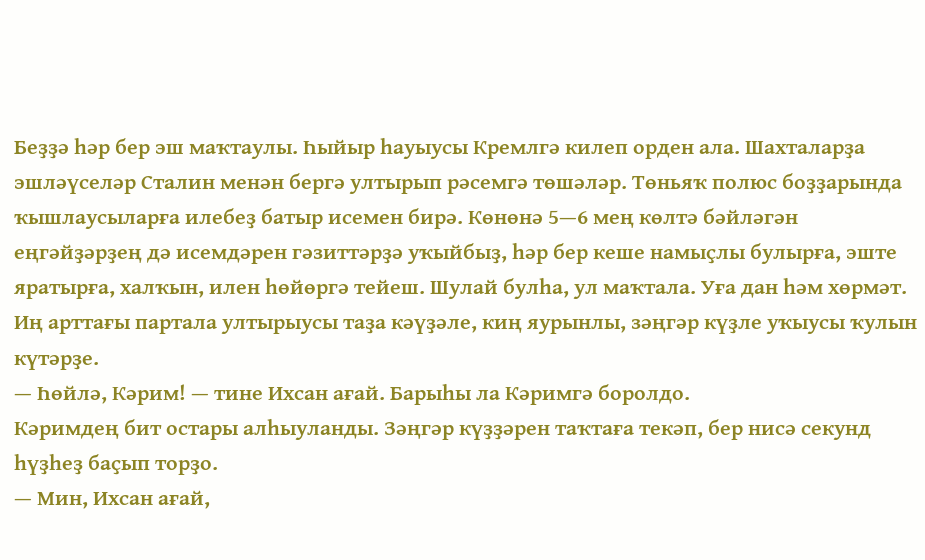Беҙҙә һәр бер эш маҡтаулы. Һыйыр һауыусы Кремлгә килеп орден ала. Шахталарҙа эшләүселәр Сталин менән бергә ултырып рәсемгә төшәләр. Төньяҡ полюс боҙҙарында ҡышлаусыларға илебеҙ батыр исемен бирә. Көнөнә 5—6 мең көлтә бәйләгән еңгәйҙәрҙең дә исемдәрен гәзиттәрҙә уҡыйбыҙ, һәр бер кеше намыҫлы булырға, эште яратырға, халҡын, илен һөйөргә тейеш. Шулай булһа, ул маҡтала. Уға дан һәм хөрмәт.
Иң арттағы партала ултырыусы таҙа кәүҙәле, киң яурынлы, зәңгәр күҙле уҡыусы ҡулын күтәрҙе.
— Һөйлә, Кәрим! — тине Ихсан ағай. Барыһы ла Кәримгә боролдо.
Кәримдең бит остары алһыуланды. Зәңгәр күҙҙәрен таҡтаға текәп, бер нисә секунд һүҙһеҙ баҫып торҙо.
— Мин, Ихсан ағай,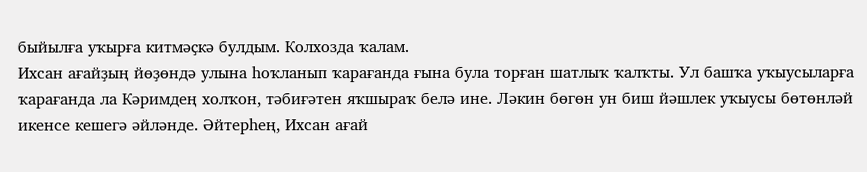быйылға уҡырға китмәҫкә булдым. Колхозда ҡалам.
Ихсан ағайҙың йөҙөндә улына һоҡланып ҡарағанда ғына була торған шатлыҡ ҡалҡты. Ул башҡа уҡыусыларға ҡарағанда ла Кәримдең холҡон, тәбиғәтен яҡшыраҡ белә ине. Ләкин бөгөн ун биш йәшлек уҡыусы бөтөнләй икенсе кешегә әйләнде. Әйтерһең, Ихсан ағай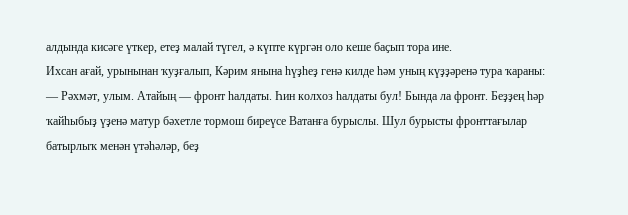алдында кисәге үткер, етеҙ малай түгел, ә күпте күргән оло кеше баҫып тора ине.
Ихсан ағай, урынынан ҡуҙғалып, Кәрим янына һүҙһеҙ генә килде һәм уның күҙҙәренә тура ҡараны:
— Рәхмәт, улым. Атайың — фронт һалдаты. Һин колхоз һалдаты бул! Бында ла фронт. Беҙҙең һәр ҡайһыбыҙ үҙенә матур бәхетле тормош биреүсе Ватанға бурыслы. Шул бурысты фронттағылар батырлыҡ менән үтәһәләр, беҙ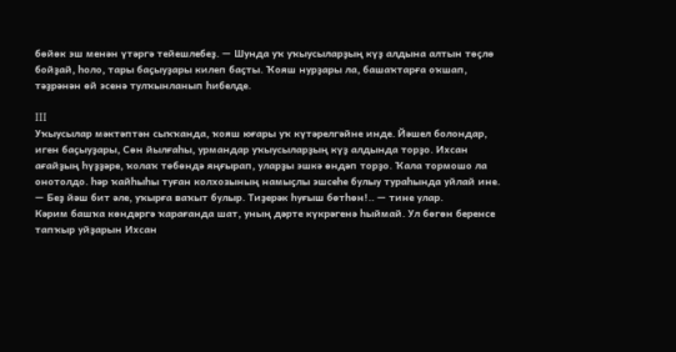бөйөк эш менән үтәргә тейешлебеҙ. — Шунда уҡ уҡыусыларҙың күҙ алдына алтын төҫлө бойҙай, һоло, тары баҫыуҙары килеп баҫты. Ҡояш нурҙары ла, башаҡтарға оҡшап, тәҙрәнән өй эсенә тулҡынланып һибелде.

III
Уҡыусылар мәктәптән сыҡҡанда, ҡояш юғары уҡ күтәрелгәйне инде. Йәшел болондар, иген баҫыуҙары, Сөн йылғаһы, урмандар уҡыусыларҙың күҙ алдында торҙо. Ихсан ағайҙың һүҙҙәре, ҡолаҡ төбөндә яңғырап, уларҙы эшкә өндәп торҙо. Ҡала тормошо ла онотолдо. һәр ҡайһыһы туған колхозының намыҫлы эшсеһе булыу тураһында уйлай ине.
— Беҙ йәш бит әле, уҡырға ваҡыт булыр. Тиҙерәк һуғыш бөтһөн!.. — тине улар.
Кәрим башҡа көндәргә ҡарағанда шат, уның дәрте күкрәгенә һыймай. Ул бөгөн беренсе тапҡыр уйҙарын Ихсан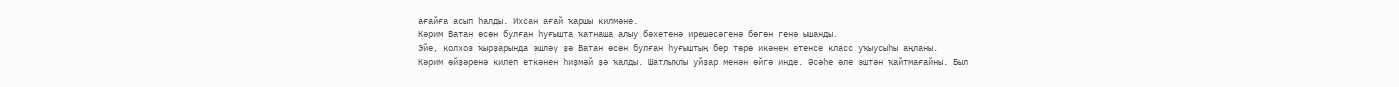ағайға асып һалды. Ихсан ағай ҡаршы килмәне.
Кәрим Ватан өсөн булған һуғышта ҡатнаша алыу бәхетенә ирешәсәгенә бөгөн генә ышанды.
Эйе, колхоз ҡырҙарында эшләү ҙә Ватан өсөн булған һуғыштың бер төрө икәнен етенсе класс уҡыусыһы аңланы.
Кәрим өйҙәренә килеп еткәнен һиҙмәй ҙә ҡалды. Шатлыҡлы уйҙар менән өйгә инде. Әсәһе әле эштән ҡайтмағайны. Был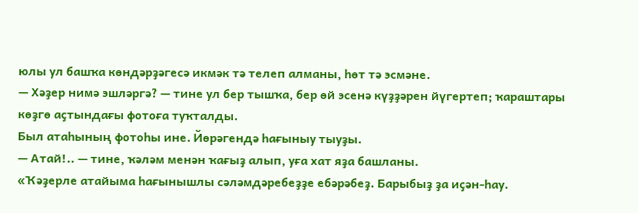юлы ул башҡа көндәрҙәгесә икмәк тә телеп алманы, һөт тә эсмәне.
— Хәҙер нимә эшләргә? — тине ул бер тышҡа, бер өй эсенә күҙҙәрен йүгертеп; ҡараштары көҙгө аҫтындағы фотоға туҡталды.
Был атаһының фотоһы ине. Йөрәгендә һағыныу тыуҙы.
— Атай!.. — тине, ҡәләм менән ҡағыҙ алып, уға хат яҙа башланы.
«Ҡәҙерле атайыма һағынышлы сәләмдәребеҙҙе ебәрәбеҙ. Барыбыҙ ҙа иҫән-һау.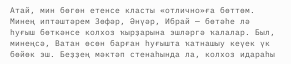Атай, мин бөгөн етенсе класты «отлично»ға бөттөм. Минең иптәштәрем Зөфәр, Әнүәр, Ибрай — бөтәһе лә һуғыш бөткәнсе колхоз ҡырҙарына эшләргә ҡалалар. Был, минеңсә, Ватан өсөн барған һуғышта ҡатнашыу кеүек үк бөйөк эш. Беҙҙең мәктәп стенаһында ла, колхоз идараһы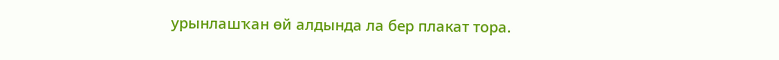урынлашҡан өй алдында ла бер плакат тора.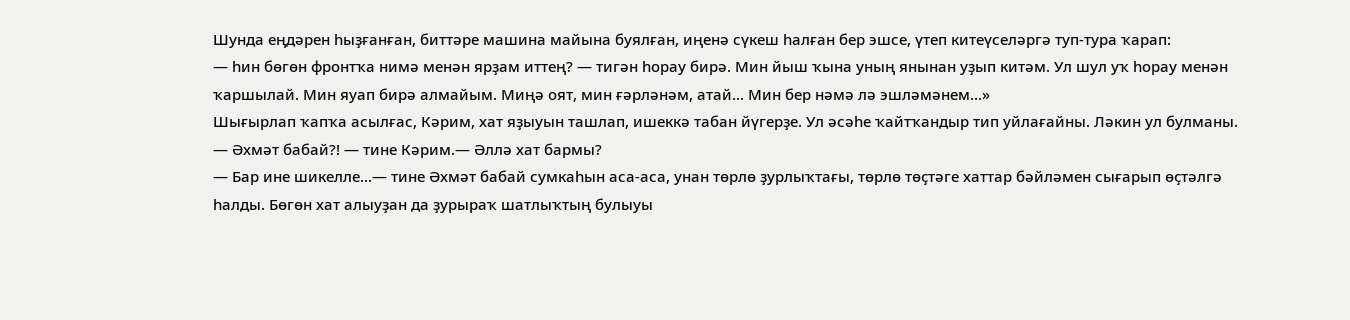Шунда еңдәрен һыҙғанған, биттәре машина майына буялған, иңенә сүкеш һалған бер эшсе, үтеп китеүселәргә туп-тура ҡарап:
— һин бөгөн фронтҡа нимә менән ярҙам иттең? — тигән һорау бирә. Мин йыш ҡына уның янынан уҙып китәм. Ул шул уҡ һорау менән ҡаршылай. Мин яуап бирә алмайым. Миңә оят, мин ғәрләнәм, атай... Мин бер нәмә лә эшләмәнем...»
Шығырлап ҡапҡа асылғас, Кәрим, хат яҙыуын ташлап, ишеккә табан йүгерҙе. Ул әсәһе ҡайтҡандыр тип уйлағайны. Ләкин ул булманы.
— Әхмәт бабай?! — тине Кәрим.— Әллә хат бармы?
— Бар ине шикелле...— тине Әхмәт бабай сумкаһын аса-аса, унан төрлө ҙурлыҡтағы, төрлө төҫтәге хаттар бәйләмен сығарып өҫтәлгә һалды. Бөгөн хат алыуҙан да ҙурыраҡ шатлыҡтың булыуы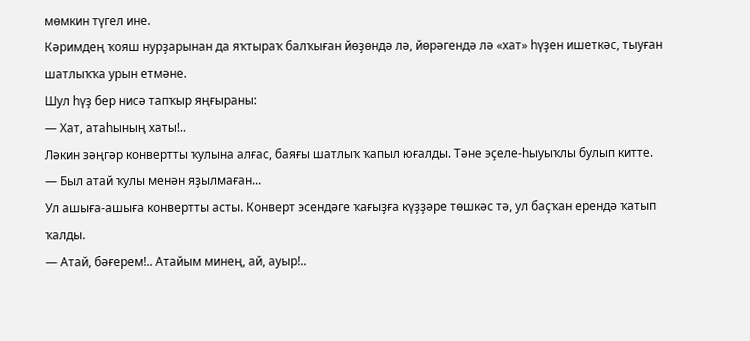мөмкин түгел ине.
Кәримдең ҡояш нурҙарынан да яҡтыраҡ балҡыған йөҙөндә лә, йөрәгендә лә «хат» һүҙен ишеткәс, тыуған шатлыҡҡа урын етмәне.
Шул һүҙ бер нисә тапҡыр яңғыраны:
— Хат, атаһының хаты!..
Ләкин зәңгәр конвертты ҡулына алғас, баяғы шатлыҡ ҡапыл юғалды. Тәне эҫеле-һыуыҡлы булып китте.
— Был атай ҡулы менән яҙылмаған...
Ул ашыға-ашыға конвертты асты. Конверт эсендәге ҡағыҙға күҙҙәре төшкәс тә, ул баҫҡан ерендә ҡатып ҡалды.
— Атай, бәғерем!.. Атайым минең, ай, ауыр!..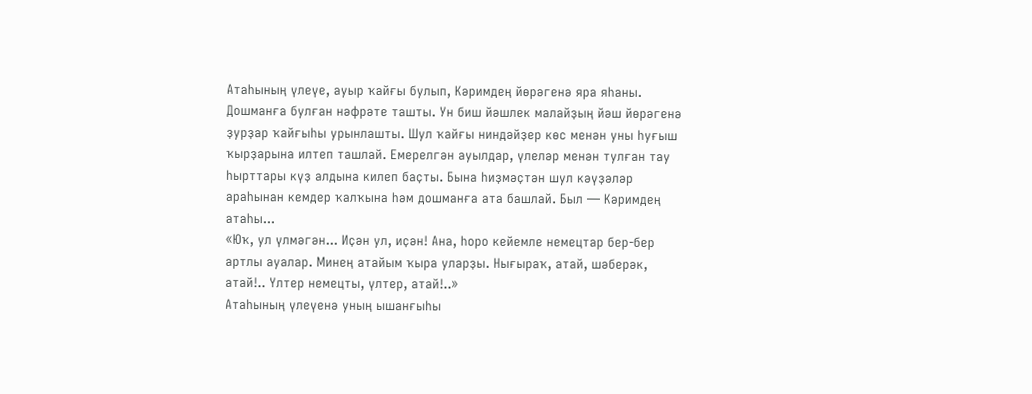Атаһының үлеүе, ауыр ҡайғы булып, Кәримдең йөрәгенә яра яһаны. Дошманға булған нәфрәте ташты. Ун биш йәшлек малайҙың йәш йөрәгенә ҙурҙар ҡайғыһы урынлашты. Шул ҡайғы ниндәйҙер көс менән уны һуғыш ҡырҙарына илтеп ташлай. Емерелгән ауылдар, үлеләр менән тулған тау һырттары күҙ алдына килеп баҫты. Бына һиҙмәҫтән шул кәүҙәләр араһынан кемдер ҡалҡына һәм дошманға ата башлай. Был — Кәримдең атаһы...
«Юҡ, ул үлмәгән... Иҫән ул, иҫән! Ана, һоро кейемле немецтар бер-бер артлы ауалар. Минең атайым ҡыра уларҙы. Нығыраҡ, атай, шәберәк, атай!.. Үлтер немецты, үлтер, атай!..»
Атаһының үлеүенә уның ышанғыһы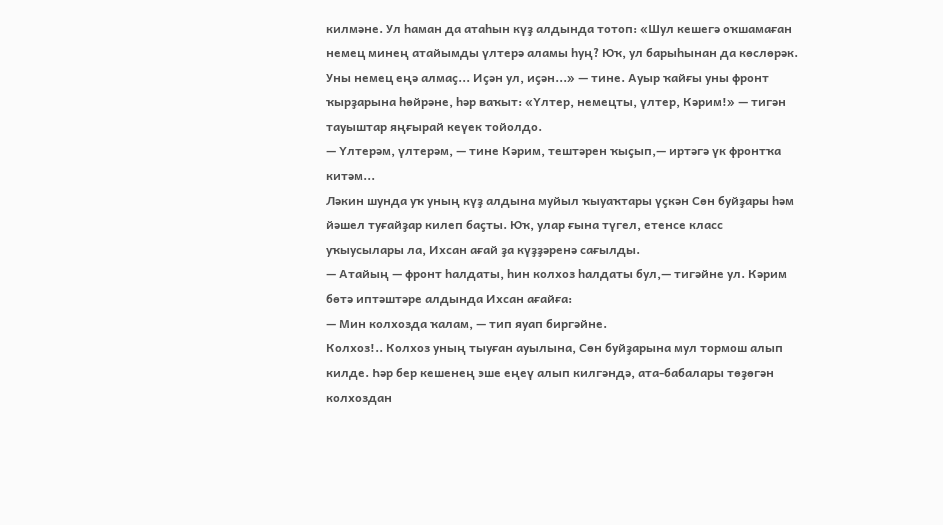килмәне. Ул һаман да атаһын күҙ алдында тотоп: «Шул кешегә оҡшамаған немец минең атайымды үлтерә аламы һуң? Юҡ, ул барыһынан да көслөрәк. Уны немец еңә алмаҫ... Иҫән ул, иҫән...» — тине. Ауыр ҡайғы уны фронт ҡырҙарына һөйрәне, һәр ваҡыт: «Үлтер, немецты, үлтер, Кәрим!» — тигән тауыштар яңғырай кеүек тойолдо.
— Үлтерәм, үлтерәм, — тине Кәрим, тештәрен ҡыҫып,— иртәгә үк фронтҡа китәм...
Ләкин шунда уҡ уның күҙ алдына муйыл ҡыуаҡтары үҫкән Сөн буйҙары һәм йәшел туғайҙар килеп баҫты. Юҡ, улар ғына түгел, етенсе класс уҡыусылары ла, Ихсан ағай ҙа күҙҙәренә сағылды.
— Атайың — фронт һалдаты, һин колхоз һалдаты бул,— тигәйне ул. Кәрим бөтә иптәштәре алдында Ихсан ағайға:
— Мин колхозда ҡалам, — тип яуап биргәйне.
Колхоз!.. Колхоз уның тыуған ауылына, Сөн буйҙарына мул тормош алып килде. Һәр бер кешенең эше еңеү алып килгәндә, ата-бабалары төҙөгән колхоздан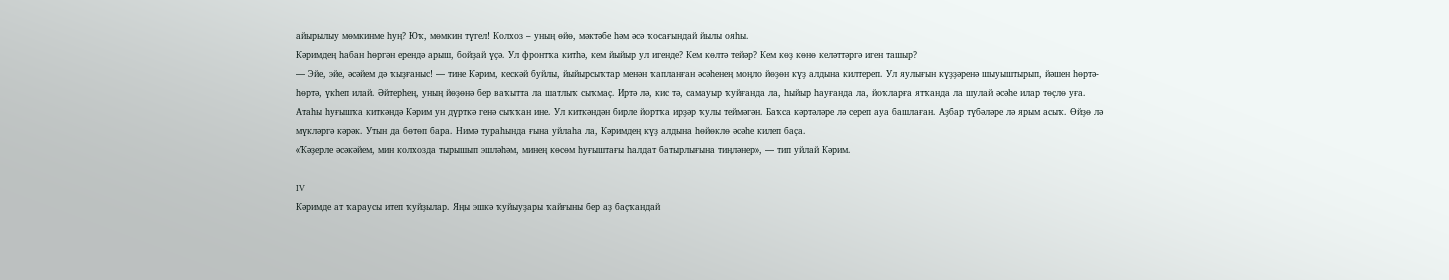айырылыу мөмкинме һуң? Юҡ, мөмкин түгел! Колхоз – уның өйө, мәктәбе һәм әсә ҡосағындай йылы ояһы.
Кәримдең һабан һөргән ерендә арыш, бойҙай үҫә. Ул фронтҡа китһә, кем йыйыр ул игенде? Кем көлтә тейәр? Кем көҙ көнө келәттәргә иген ташыр?
— Эйе, эйе, әсәйем дә ҡыҙғаныс! — тине Кәрим, кескәй буйлы, йыйырсыҡтар менән ҡапланған әсәһенең моңло йөҙөн күҙ алдына килтереп. Ул яулығын күҙҙәренә шыуыштырып, йәшен һөртә-һөртә, үкһеп илай. Әйтерһең, уның йөҙөнә бер ваҡытта ла шатлыҡ сыҡмаҫ. Иртә лә, кис тә, самауыр ҡуйғанда ла, һыйыр һауғанда ла, йоҡларға ятҡанда ла шулай әсәһе илар төҫлө уға.
Атаһы һуғышҡа киткәндә Кәрим ун дүрткә генә сыҡҡан ине. Ул киткәндән бирле йортҡа ирҙәр ҡулы теймәгән. Баҡса кәртәләре лә сереп ауа башлаған. Аҙбар түбәләре лә ярым асыҡ. Өйҙө лә мүкләргә кәрәк. Утын да бөтөп бара. Нимә тураһында ғына уйлаһа ла, Кәримдең күҙ алдына һөйөклө әсәһе килеп баҫа.
«Ҡәҙерле әсәкәйем, мин колхозда тырышып эшләһәм, минең көсөм һуғыштағы һалдат батырлығына тиңләнер», — тип уйлай Кәрим.

IV
Кәримде ат ҡараусы итеп ҡуйҙылар. Яңы эшкә ҡуйыуҙары ҡайғыны бер аҙ баҫҡандай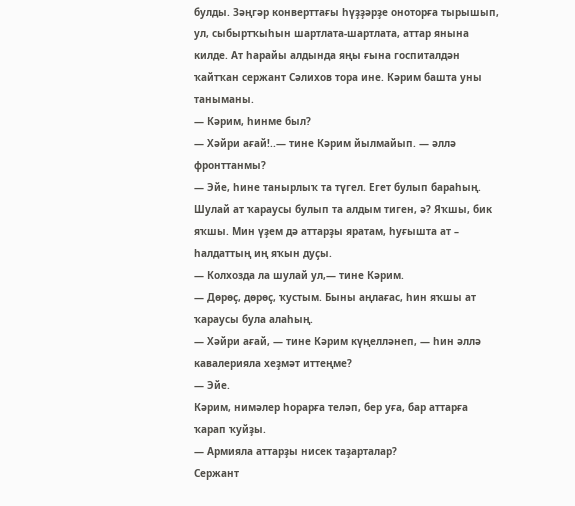булды. Зәңгәр конверттағы һүҙҙәрҙе оноторға тырышып, ул, сыбыртҡыһын шартлата-шартлата, аттар янына килде. Ат һарайы алдында яңы ғына госпиталдән ҡайтҡан сержант Сәлихов тора ине. Кәрим башта уны таныманы.
— Кәрим, һинме был?
— Хәйри ағай!..— тине Кәрим йылмайып. — әллә фронттанмы?
— Эйе, һине танырлыҡ та түгел. Егет булып бараһың. Шулай ат ҡараусы булып та алдым тиген, ә? Яҡшы, бик яҡшы. Мин үҙем дә аттарҙы яратам, һуғышта ат – һалдаттың иң яҡын дуҫы.
— Колхозда ла шулай ул,— тине Кәрим.
— Дөрөҫ, дөрөҫ, ҡустым. Быны аңлағас, һин яҡшы ат ҡараусы була алаһың.
— Хәйри ағай, — тине Кәрим күңелләнеп, — һин әллә кавалерияла хеҙмәт иттеңме?
— Эйе.
Кәрим, нимәлер һорарға теләп, бер уға, бар аттарға ҡарап ҡуйҙы.
— Армияла аттарҙы нисек таҙарталар?
Сержант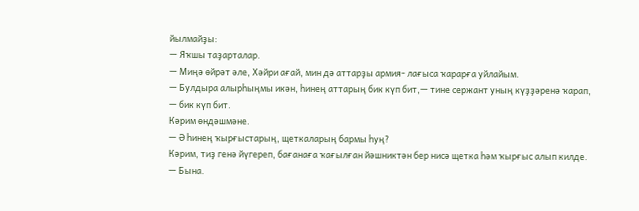йылмайҙы:
— Яҡшы таҙарталар.
— Миңә өйрәт әле, Хәйри ағай, мин дә аттарҙы армия- лағыса ҡарарға уйлайым.
— Булдыра алырһыңмы икән, һинең аттарың бик күп бит,— тине сержант уның күҙҙәренә ҡарап, — бик күп бит.
Кәрим өндәшмәне.
— Ә һинең ҡырғыстарың, щеткаларың бармы һуң?
Кәрим, тиҙ генә йүгереп, бағанаға ҡағылған йәшниктән бер нисә щетка һәм ҡырғыс алып килде.
— Бына.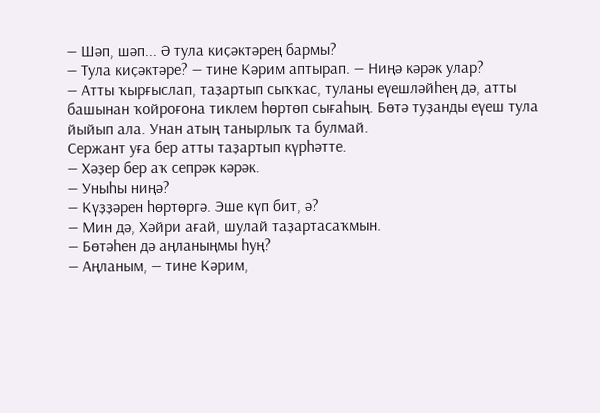— Шәп, шәп... Ә тула киҫәктәрең бармы?
— Тула киҫәктәре? — тине Кәрим аптырап. — Ниңә кәрәк улар?
— Атты ҡырғыслап, таҙартып сыҡҡас, туланы еүешләйһең дә, атты башынан ҡойроғона тиклем һөртөп сығаһың. Бөтә туҙанды еүеш тула йыйып ала. Унан атың танырлыҡ та булмай.
Сержант уға бер атты таҙартып күрһәтте.
— Хәҙер бер аҡ сепрәк кәрәк.
— Уныһы ниңә?
— Күҙҙәрен һөртөргә. Эше күп бит, ә?
— Мин дә, Хәйри ағай, шулай таҙартасаҡмын.
— Бөтәһен дә аңланыңмы һуң?
— Аңланым, — тине Кәрим,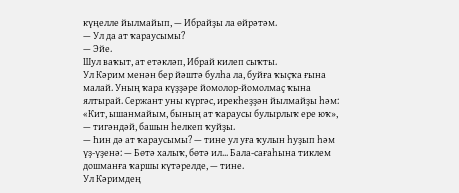күңелле йылмайып, — Ибрайҙы ла өйрәтәм.
— Ул да ат ҡараусымы?
— Эйе.
Шул ваҡыт, ат етәкләп, Ибрай килеп сыҡты.
Ул Кәрим менән бер йәштә булһа ла, буйға ҡыҫҡа ғына малай. Уның ҡара күҙҙәре йомолор-йомолмаҫ ҡына ялтырай. Сержант уны күргәс, ирекһеҙҙән йылмайҙы һәм: «Кит, ышанмайым, бының ат ҡараусы булырлыҡ ере юҡ», — тигәндәй, башын һелкеп ҡуйҙы.
— Һин дә ат ҡараусымы? — тине ул уға ҡулын һуҙып һәм үҙ-үҙенә: — Бөтә халыҡ, бөтә ил... Бала-сағаһына тиклем дошманға ҡаршы күтәрелде, — тине.
Ул Кәримдең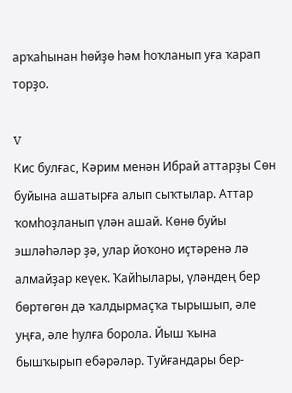арҡаһынан һөйҙө һәм һоҡланып уға ҡарап торҙо.

V
Кис булғас, Кәрим менән Ибрай аттарҙы Сөн буйына ашатырға алып сыҡтылар. Аттар ҡомһоҙланып үлән ашай. Көнө буйы эшләһәләр ҙә, улар йоҡоно иҫтәренә лә алмайҙар кеүек. Ҡайһылары, үләндең бер бөртөгөн дә ҡалдырмаҫҡа тырышып, әле уңға, әле һулға борола. Йыш ҡына бышҡырып ебәрәләр. Туйғандары бер-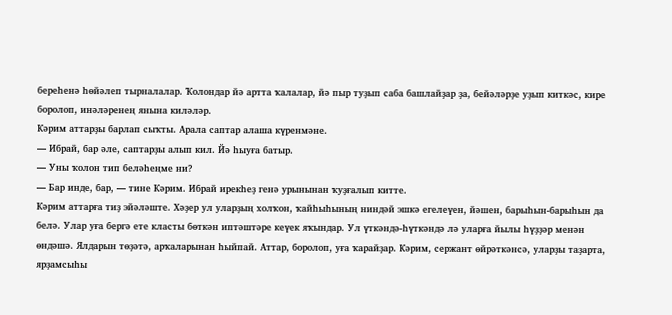береһенә һөйәлеп тырналалар. Ҡолондар йә артта ҡалалар, йә пыр туҙып саба башлайҙар ҙа, бейәләрҙе уҙып киткәс, кире боролоп, инәләренең янына киләләр.
Кәрим аттарҙы барлап сыҡты. Арала саптар алаша күренмәне.
— Ибрай, бар әле, саптарҙы алып кил. Йә һыуға батыр.
— Уны ҡолон тип беләһеңме ни?
— Бар инде, бар, — тине Кәрим. Ибрай ирекһеҙ генә урынынан ҡуҙғалып китте.
Кәрим аттарға тиҙ эйәләште. Хәҙер ул уларҙың холҡон, ҡайһыһының ниндәй эшкә егелеүен, йәшен, барыһын-барыһын да белә. Улар уға бергә ете класты бөткән иптәштәре кеүек яҡындар. Ул үткәндә-һүткәндә лә уларға йылы һүҙҙәр менән өндәшә. Ялдарын төҙәтә, арҡаларынан һыйпай. Аттар, боролоп, уға ҡарайҙар. Кәрим, сержант өйрәткәнсә, уларҙы таҙарта, ярҙамсыһы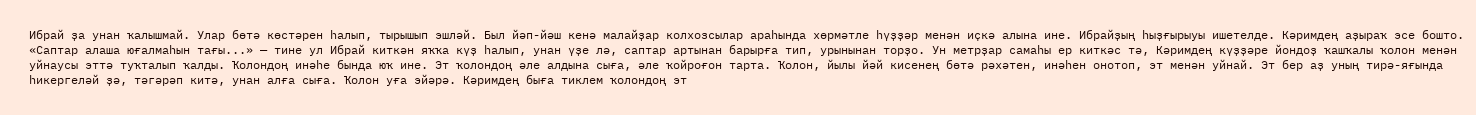Ибрай ҙа унан ҡалышмай. Улар бөтә көстәрен һалып, тырышып эшләй. Был йәп-йәш кенә малайҙар колхозсылар араһында хөрмәтле һүҙҙәр менән иҫкә алына ине. Ибрайҙың һыҙғырыуы ишетелде. Кәримдең аҙыраҡ эсе бошто. «Саптар алаша юғалмаһын тағы...» — тине ул Ибрай киткән яҡҡа күҙ һалып, унан үҙе лә, саптар артынан барырға тип, урынынан торҙо. Ун метрҙар самаһы ер киткәс тә, Кәримдең күҙҙәре йондоҙ ҡашҡалы ҡолон менән уйнаусы эттә туҡталып ҡалды. Ҡолондоң инәһе бында юҡ ине. Эт ҡолондоң әле алдына сыға, әле ҡойроғон тарта. Ҡолон, йылы йәй кисенең бөтә рәхәтен, инәһен онотоп, эт менән уйнай. Эт бер аҙ уның тирә-яғында һикергеләй ҙә, тәгәрәп китә, унан алға сыға. Ҡолон уға эйәрә. Кәримдең быға тиклем ҡолондоң эт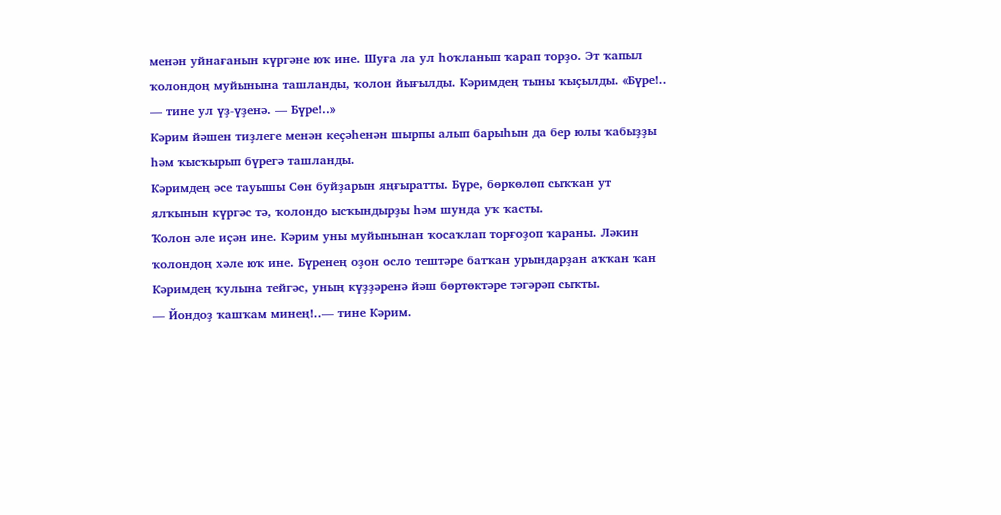менән уйнағанын күргәне юҡ ине. Шуға ла ул һоҡланып ҡарап торҙо. Эт ҡапыл ҡолондоң муйынына ташланды, ҡолон йығылды. Кәримдең тыны ҡыҫылды. «Бүре!.. — тине ул үҙ-үҙенә. — Бүре!..»
Кәрим йәшен тиҙлеге менән кеҫәһенән шырпы алып барыһын да бер юлы ҡабыҙҙы һәм ҡысҡырып бүрегә ташланды.
Кәримдең әсе тауышы Сөн буйҙарын яңғыратты. Бүре, бөркөлөп сыҡҡан ут ялҡынын күргәс тә, ҡолондо ысҡындырҙы һәм шунда уҡ ҡасты.
Ҡолон әле иҫән ине. Кәрим уны муйынынан ҡосаҡлап торғоҙоп ҡараны. Ләкин ҡолондоң хәле юҡ ине. Бүренең оҙон осло тештәре батҡан урындарҙан аҡҡан ҡан Кәримдең ҡулына тейгәс, уның күҙҙәренә йәш бөртөктәре тәгәрәп сыҡты.
— Йондоҙ ҡашҡам минең!..— тине Кәрим.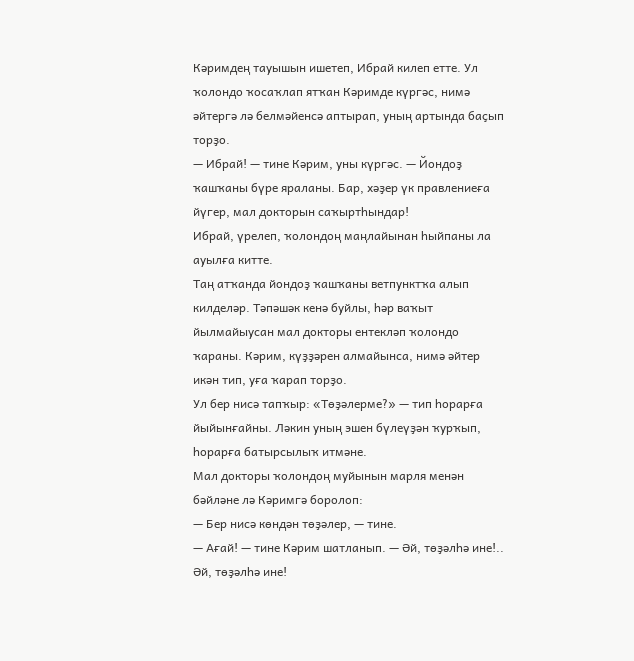Кәримдең тауышын ишетеп, Ибрай килеп етте. Ул ҡолондо ҡосаҡлап ятҡан Кәримде күргәс, нимә әйтергә лә белмәйенсә аптырап, уның артында баҫып торҙо.
— Ибрай! — тине Кәрим, уны күргәс. — Йондоҙ ҡашҡаны бүре яраланы. Бар, хәҙер үк правлениеға йүгер, мал докторын саҡыртһындар!
Ибрай, үрелеп, ҡолондоң маңлайынан һыйпаны ла ауылға китте.
Таң атҡанда йондоҙ ҡашҡаны ветпунктҡа алып килделәр. Тәпәшәк кенә буйлы, һәр ваҡыт йылмайыусан мал докторы ентекләп ҡолондо ҡараны. Кәрим, күҙҙәрен алмайынса, нимә әйтер икән тип, уға ҡарап торҙо.
Ул бер нисә тапҡыр: «Төҙәлерме?» — тип һорарға йыйынғайны. Ләкин уның эшен бүлеүҙән ҡурҡып, һорарға батырсылыҡ итмәне.
Мал докторы ҡолондоң муйынын марля менән бәйләне лә Кәримгә боролоп:
— Бер нисә көндән төҙәлер, — тине.
— Ағай! — тине Кәрим шатланып. — Әй, төҙәлһә ине!.. Әй, төҙәлһә ине!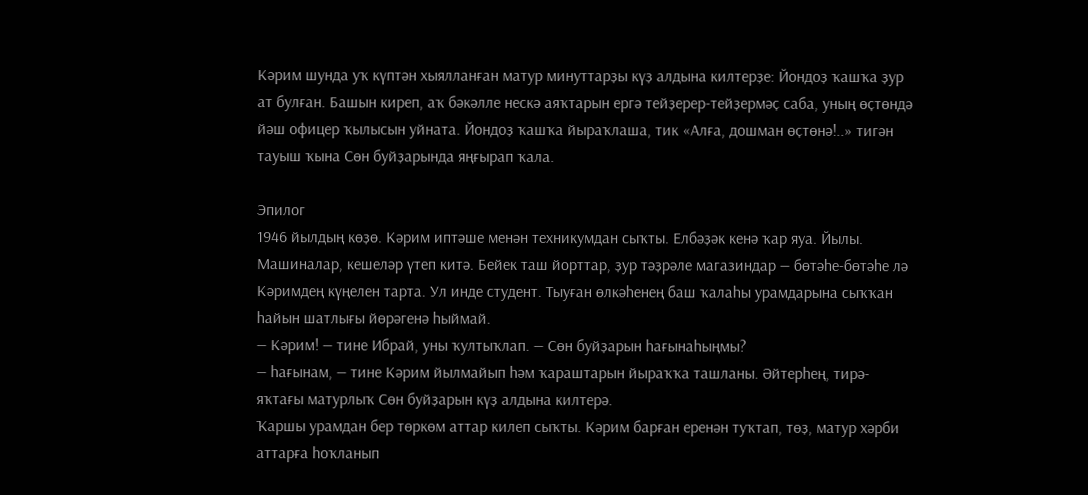Кәрим шунда уҡ күптән хыялланған матур минуттарҙы күҙ алдына килтерҙе: Йондоҙ ҡашҡа ҙур ат булған. Башын киреп, аҡ бәкәлле нескә аяҡтарын ергә тейҙерер-тейҙермәҫ саба, уның өҫтөндә йәш офицер ҡылысын уйната. Йондоҙ ҡашҡа йыраҡлаша, тик «Алға, дошман өҫтөнә!..» тигән тауыш ҡына Сөн буйҙарында яңғырап ҡала.

Эпилог
1946 йылдың көҙө. Кәрим иптәше менән техникумдан сыҡты. Елбәҙәк кенә ҡар яуа. Йылы. Машиналар, кешеләр үтеп китә. Бейек таш йорттар, ҙур тәҙрәле магазиндар — бөтәһе-бөтәһе лә Кәримдең күңелен тарта. Ул инде студент. Тыуған өлкәһенең баш ҡалаһы урамдарына сыҡҡан һайын шатлығы йөрәгенә һыймай.
— Кәрим! — тине Ибрай, уны ҡултыҡлап. — Сөн буйҙарын һағынаһыңмы?
— һағынам, — тине Кәрим йылмайып һәм ҡараштарын йыраҡҡа ташланы. Әйтерһең, тирә-яҡтағы матурлыҡ Сөн буйҙарын күҙ алдына килтерә.
Ҡаршы урамдан бер төркөм аттар килеп сыҡты. Кәрим барған еренән туҡтап, төҙ, матур хәрби аттарға һоҡланып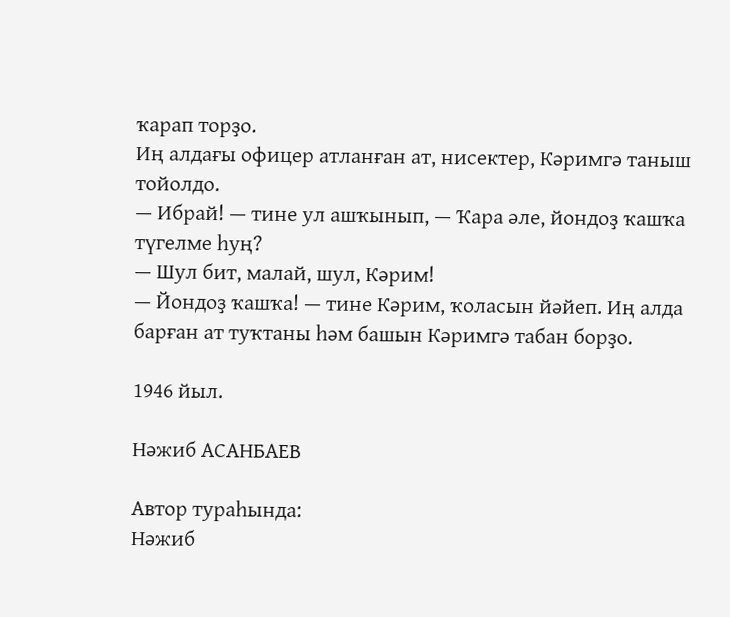ҡарап торҙо.
Иң алдағы офицер атланған ат, нисектер, Кәримгә таныш тойолдо.
— Ибрай! — тине ул ашҡынып, — Ҡара әле, йондоҙ ҡашҡа түгелме һуң?
— Шул бит, малай, шул, Кәрим!
— Йондоҙ ҡашҡа! — тине Кәрим, ҡоласын йәйеп. Иң алда барған ат туҡтаны һәм башын Кәримгә табан борҙо.

1946 йыл.

Нәжиб АСАНБАЕВ

Автор тураһында:
Нәжиб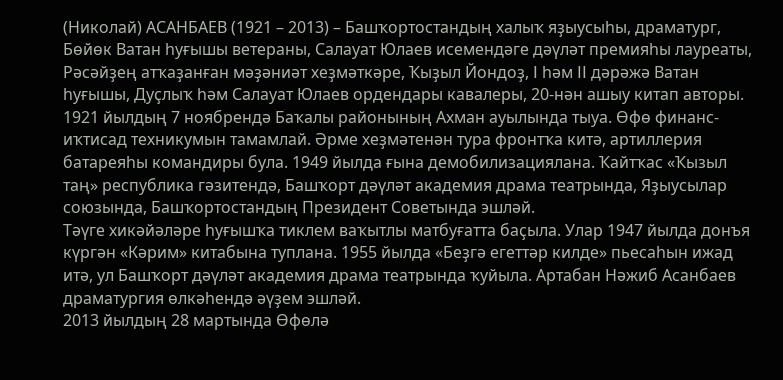(Николай) АСАНБАЕВ (1921 – 2013) – Башҡортостандың халыҡ яҙыусыһы, драматург, Бөйөк Ватан һуғышы ветераны, Салауат Юлаев исемендәге дәүләт премияһы лауреаты, Рәсәйҙең атҡаҙанған мәҙәниәт хеҙмәткәре, Ҡыҙыл Йондоҙ, I һәм II дәрәжә Ватан һуғышы, Дуҫлыҡ һәм Салауат Юлаев ордендары кавалеры, 20-нән ашыу китап авторы.
1921 йылдың 7 ноябрендә Баҡалы районының Ахман ауылында тыуа. Өфө финанс-иҡтисад техникумын тамамлай. Әрме хеҙмәтенән тура фронтҡа китә, артиллерия батареяһы командиры була. 1949 йылда ғына демобилизациялана. Ҡайтҡас «Ҡызыл таң» республика гәзитендә, Башҡорт дәүләт академия драма театрында, Яҙыусылар союзында, Башҡортостандың Президент Советында эшләй.
Тәүге хикәйәләре һуғышҡа тиклем ваҡытлы матбуғатта баҫыла. Улар 1947 йылда донъя күргән «Кәрим» китабына туплана. 1955 йылда «Беҙгә егеттәр килде» пьесаһын ижад итә, ул Башҡорт дәүләт академия драма театрында ҡуйыла. Артабан Нәжиб Асанбаев драматургия өлкәһендә әүҙем эшләй.
2013 йылдың 28 мартында Өфөлә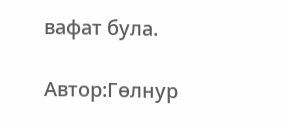вафат була.

Автор:Гөлнур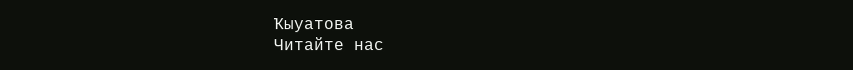Ҡыуатова
Читайте нас